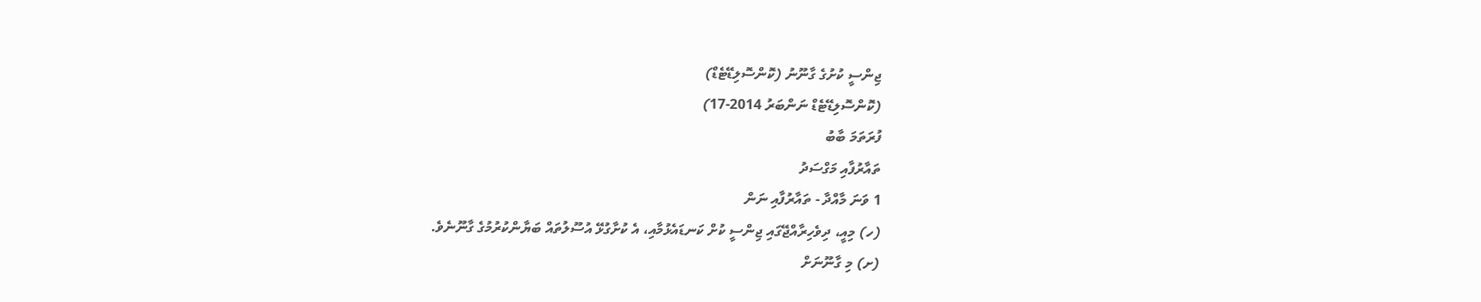ޖިންސީ ކުށުގެ ގާނޫނު (ކޮންސޮލިޑޭޓެޑް)
(ކޮންސޮލިޑޭޓެޑް ނަންބަރު 2014-17)
ފުރަތަމަ ބާބު
ތައާރުފާއި މަގްސަދު
1 ވަނަ މާއްދާ - ތައާރުފާއި ނަން
(ހ) މިއީ، ދިވެހިރާއްޖޭގައި ޖިންސީ ކުށް ކަނޑައެޅުމާއި، އެ ކުށާގުޅޭ އުސޫލުތައް ބަޔާންކުރުމުގެ ގާނޫނެވެ.
(ށ) މި ގާނޫނަށް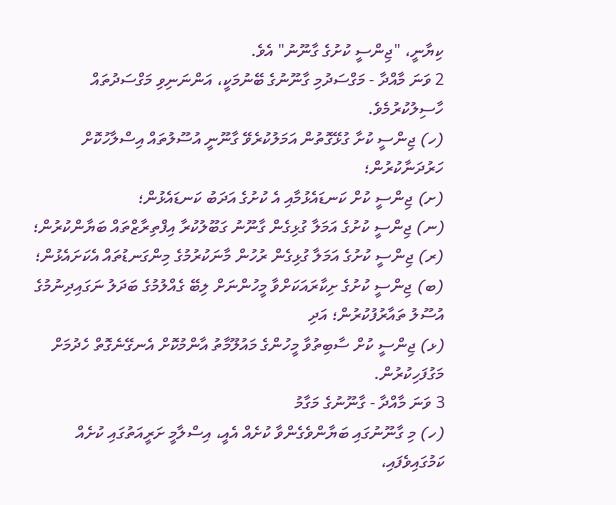ކިޔާނީ، "ޖިންސީ ކުށުގެ ގާނޫނު" އެވެ.
2 ވަނަ މާއްދާ - މަގްސަދުމި ގާނޫނުގެ ބޭނުމަކީ، އަންނަނިވި މަގްސަދުތައް ހާސިލުކުރުމެވެ.
(ހ) ޖިންސީ ކުށާ ގުޅޭގޮތުން އަމަލުކުރެވޭ ގާނޫނީ އުސޫލުތައް އިސްލާހުކޮށް ހަރުދަނާކުރުން؛
(ށ) ޖިންސީ ކުށް ކަނޑައެޅުމާއި އެ ކުށުގެ އަދަބު ކަނޑައެޅުން؛
(ނ) ޖިންސީ ކުށުގެ އަމަލާ ގުޅިގެން ގާނޫނު ގަބޫލުކުރާ އިފްތިރާޒްތައް ބަޔާންކުރުން؛
(ރ) ޖިންސީ ކުށުގެ އަމަލާ ގުޅިގެން ރުހުން މާނަކުރުމުގެ މިންގަނޑުތައް އެކަށައެޅުން؛
(ބ) ޖިންސީ ކުށުގެ ށިކާރައަކަށްވާ މީހުންނަށް ލިބޭ ގެއްލުމުގެ ބަދަލު ނަގައިދިނުމުގެ އުސޫލު ތައާރުފުކުރުން؛ އަދި
(ޅ) ޖިންސީ ކުށް ސާބިތުވާ މީހުންގެ މައުލޫމާތު އާންމުކޮށް އެނގޭނެގޮތް ހެދުމަށް މަގުފަހިކުރުން.
3 ވަނަ މާއްދާ - ގާނޫނުގެ މަގާމު
(ހ) މި ގާނޫނުގައި ބަޔާންވެގެންވާ ކުށެއް އެއީ، އިސްލާމީ ށަރީއަތުގައި ކުށެއް ކަމުގައިވެފައި،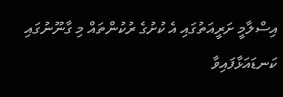އިސްލާމީ ށަރީއަތުގައި އެ ކުށުގެ ރުކުންތައް މި ގާނޫނުގައި ކަނޑައަޅާފައިވާ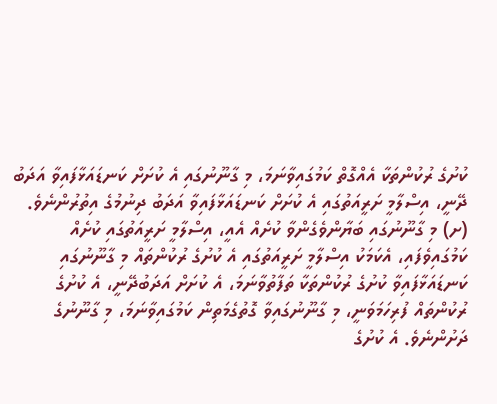ކުށުގެ ރުކުންތަކާ އެއްގޮތް ކަމުގައިވާނަމަ، މި ގާނޫނުގައި އެ ކުށަށް ކަނޑައަޅާފައިވާ އަދަބު ދޭނީ، އިސްލާމީ ށަރީއަތުގައި އެ ކުށަށް ކަނޑައަޅާފައިވާ އަދަބު ދިނުމުގެ އިތުރުންނެވެ.
(ށ) މި ގާނޫނުގައި ބަޔާންވެގެންވާ ކުށެއް އެއީ، އިސްލާމީ ށަރީއަތުގައި ކުށެއް ކަމުގައިވެފައި، އެކަމަކު އިސްލާމީ ށަރީއަތުގައި އެ ކުށުގެ ރުކުންތައް މި ގާނޫނުގައި ކަނޑައަޅާފައިވާ ކުށުގެ ރުކުންތަކާ ތަފާތުވާނަމަ، އެ ކުށަށް އަދަބުދޭނީ، އެ ކުށުގެ ރުކުންތައް ފުރިހަމަވަނީ، މި ގާނޫނުގައިވާ ގޮތުގެމަތިން ކަމުގައިވާނަމަ، މި ގާނޫނުގެ ދަށުންނެވެ. އެ ކުށުގެ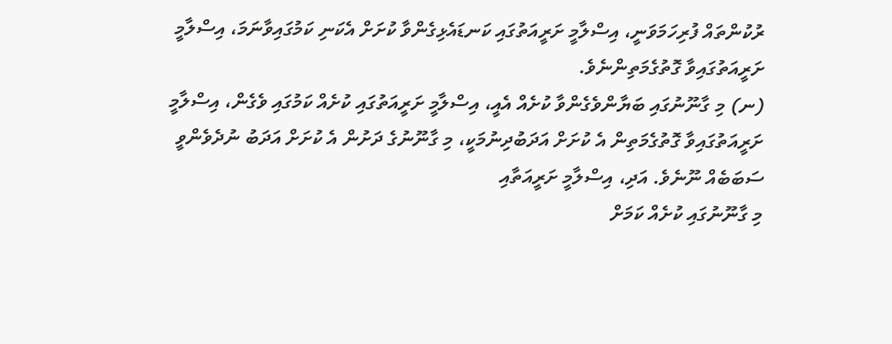ރުކުންތައް ފުރިހަމަވަނީ، އިސްލާމީ ށަރީއަތުގައި ކަނޑައެޅިގެންވާ ކުށަށް އެކަނި ކަމުގައިވާނަމަ، އިސްލާމީ ށަރީއަތުގައިވާ ގޮތުގެމަތިންނެވެ.
(ނ) މި ގާނޫނުގައި ބަޔާންވެގެންވާ ކުށެއް އެއީ، އިސްލާމީ ށަރީއަތުގައި ކުށެއް ކަމުގައި ވެގެން، އިސްލާމީ ށަރީއަތުގައިވާ ގޮތުގެމަތިން އެ ކުށަށް އަދަބުދިނުމަކީ، މި ގާނޫނުގެ ދަށުން އެ ކުށަށް އަދަބު ނުދެވެންވީ ސަބަބެއް ނޫނެވެ. އަދި، އިސްލާމީ ށަރީއަތާއި
މި ގާނޫނުގައި ކުށެއް ކަމަށް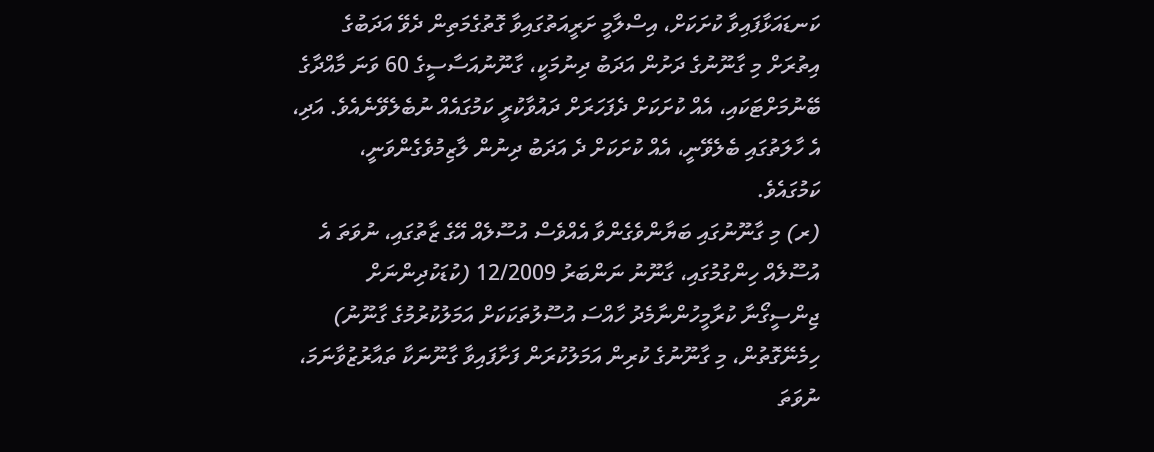ކަނޑައަޅާފައިވާ ކުށަކަށް، އިސްލާމީ ށަރީއަތުގައިވާ ގޮތުގެމަތިން ދެވޭ އަދަބުގެ އިތުރަށް މި ގާނޫނުގެ ދަށުން އަދަބު ދިނުމަކީ، ގާނޫނުއަސާސީގެ 60 ވަނަ މާއްދާގެ ބޭނުމަށްޓަކައި، އެއް ކުށަކަށް ދެފަހަރަށް ދައުވާކުރީ ކަމުގައެއް ނުބެލެވޭނެއެވެ. އަދި، އެ ހާލަތުގައި ބެލެވޭނީ، އެއް ކުށަކަށް ދެ އަދަބު ދިނުން ލާޒިމުވެގެންވަނީ، ކަމުގައެވެ.
(ރ) މި ގާނޫނުގައި ބަޔާންވެގެންވާ އެއްވެސް އުސޫލެއް އޭގެ ޒާތުގައި، ނުވަތަ އެ އުސޫލެއް ހިންގުމުގައި، ގާނޫނު ނަންބަރު 12/2009 (ކުޑަކުދިންނަށް ޖިންސީގޯނާ ކުރާމީހުންނާމެދު ހާއްސަ އުސޫލުތަކަކަށް އަމަލުކުރުމުގެ ގާނޫނު) ހިމެނޭގޮތުން، މި ގާނޫނުގެ ކުރިން އަމަލުކުރަން ފަށާފައިވާ ގާނޫނަކާ ތައާރުޒުވާނަމަ، ނުވަތަ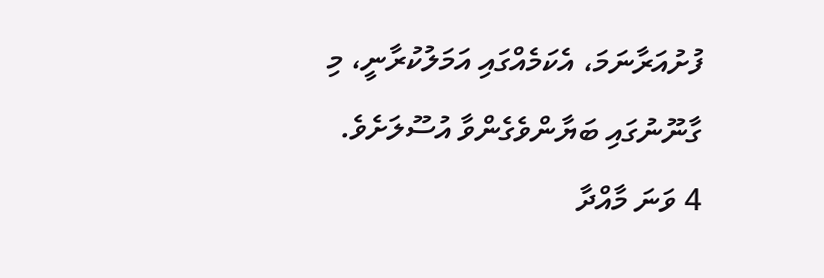ފުށުއަރާނަމަ، އެކަމެއްގައި އަމަލުކުރާނީ، މި ގާނޫނުގައި ބަޔާންވެގެންވާ އުސޫލަށެވެ.
4 ވަނަ މާއްދާ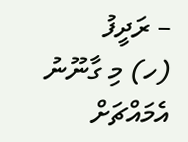– ރަދީފު
(ހ) މި ގާނޫނު އެމައްޗަށް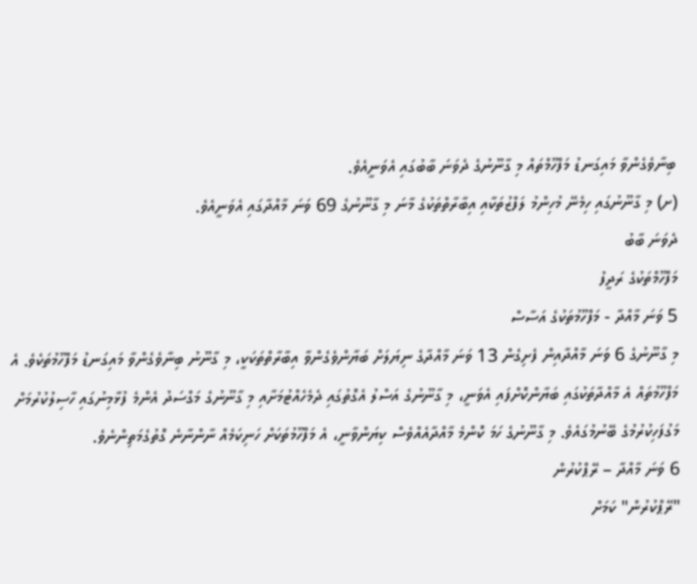ބިނާވެގެންވާ މައިގަނޑު މަފްހޫމްތައް މި ގާނޫނުގެ ދެވަނަ ބާބުގައި އެވަނީއެވެ.
(ށ) މި ގާނޫނުގައި ހިމެނޭ މުހިންމު ލަފްޒުތަކާއި އިބާރާތްތަކުގެ މާނަ މި ގާނޫނުގެ 69 ވަނަ މާއްދާގައި އެވަނީއެވެ.
ދެވަނަ ބާބު
މަފްހޫމްތަކުގެ ރަދީފު
5 ވަނަ މާއްދާ - މަފްހޫމުތަކުގެ އަސާސް
މި ގާނޫނުގެ 6 ވަނަ މާއްދާއިން ފެށިގެން 13 ވަނަ މާއްދާގެ ނިޔަލަށް ބަޔާންވެގެންވާ އިބާރާތްތަކަކީ، މި ގާނޫނު ބިނާވެގެންވާ މައިގަނޑު މަފްހޫމުތަކެވެ. އެ މަފްހޫމުތައް އެ މާއްދާތަކުގައި ބަޔާންކޮށްފައި އެވަނީ، މި ގާނޫނުގެ އަސްލު އެގޮތުގައި ދެމެހެއްޓުމަށާއި މި ގާނޫނުގެ މަގްސަދު އެންމެ ފުޅާމިނުގައި ހާސިލުކުރުމަށް މަގުފަހިކުރުމުގެ ބޭނުމުގައެވެ. މި ގާނޫނުގެ ހަމަ ކޮންމެ މާއްދާއެއްވެސް ކިޔަންވާނީ، އެ މަފްހޫމުތަކަށް ހަނިކަމެއް ނާންނާނެ ގޮތުގެމަތިންނެވެ.
6 ވަނަ މާއްދާ – ރޭޕްކުރުން
"ރޭޕްކުރުން" ކަމަށް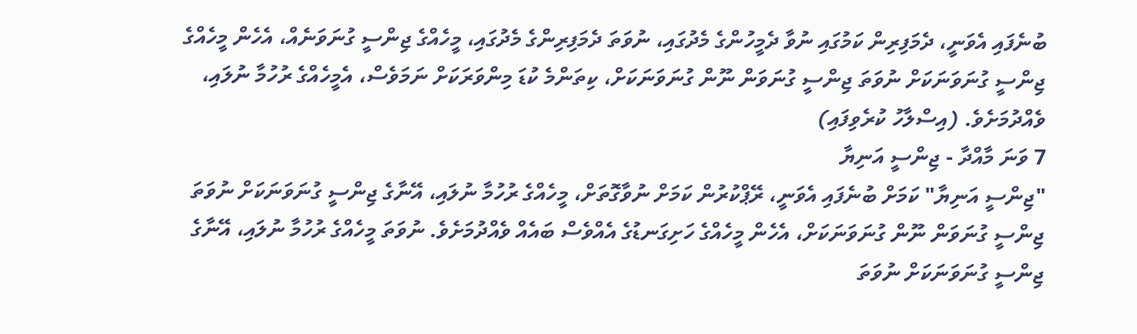ބުނެފައި އެވަނީ، ދެމަފިރިން ކަމުގައި ނުވާ ދެމީހުންގެ މެދުގައި، ނުވަތަ ދެމަފިރިންގެ މެދުގައި، މީހެއްގެ ޖިންސީ ގުނަވަނެއް، އެހެން މީހެއްގެ ޖިންސީ ގުނަވަނަކަށް ނުވަތަ ޖިންސީ ގުނަވަން ނޫން ގުނަވަނަކަށް، ކިތަންމެ ކުޑަ މިންވަރަކަށް ނަމަވެސް، އެމީހެއްގެ ރުހުމާ ނުލައި، ވެއްދުމަށެވެ. (އިސްލާހު ކުރެވިފައި)
7 ވަނަ މާއްދާ - ޖިންސީ އަނިޔާ
"ޖިންސީ އަނިޔާ" ކަމަށް ބުނެފައި އެވަނީ، ރޭޕްކުރުން ކަމަށް ނުވާގޮތަށް، މީހެއްގެ ރުހުމާ ނުލައި، އޭނާގެ ޖިންސީ ގުނަވަނަކަށް ނުވަތަ ޖިންސީ ގުނަވަން ނޫން ގުނަވަނަކަށް، އެހެން މީހެއްގެ ހަށިގަނޑުގެ އެއްވެސް ބައެއް ވެއްދުމަށެވެ. ނުވަތަ މީހެއްގެ ރުހުމާ ނުލައި، އޭނާގެ ޖިންސީ ގުނަވަނަކަށް ނުވަތަ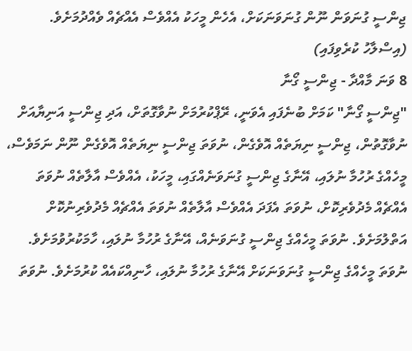ޖިންސީ ގުނަވަން ނޫން ގުނަވަނަކަށް، އެހެން މީހަކު އެއްވެސް އެއްޗެއް ވެއްދުމަށެވެ. (އިސްލާހު ކުރެވިފައި)
8 ވަނަ މާއްދާ - ޖިންސީ ގޯނާ
"ޖިންސީ ގޯނާ" ކަމަށް ބުނެފައި އެވަނީ، ރޭޕްކުރުމަށް ނުވާގޮތަށް، އަދި ޖިންސީ އަނިޔާއަށް ނުވާގޮތުން، ޖިންސީ ނިޔަތެއް އޮވެގެން، ނުވަތަ ޖިންސީ ނިޔަތެއް އޮވެގެން ނޫން ނަމަވެސް، މީހެއްގެ ރުހުމާ ނުލައި، އޭނާގެ ޖިންސީ ގުނަވަނެއްގައި، މީހަކު، އެއްވެސް އާލާތެއް ނުވަތަ އެއްޗެއް މެދުވެރިކޮށް، ނުވަތަ އެފަދަ އެއްވެސް އާލާތެއް ނުވަތަ އެއްޗެއް މެދުވެރިނުކޮށް އަތްލުމަށެވެ. ނުވަތަ މީހެއްގެ ޖިންސީ ގުނަވަނެއް، އޭނާގެ ރުހުމާ ނުލައި، ހާމަކުރުވުމަށެވެ. ނުވަތަ މީހެއްގެ ޖިންސީ ގުނަވަނަކަށް އޭނާގެ ރުހުމާ ނުލައި، ހާނިއްކައެއް ކުރުމަށެވެ. ނުވަތަ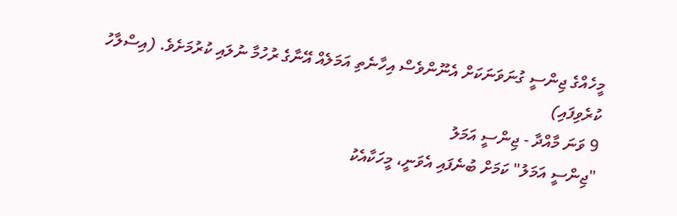މީހެއްގެ ޖިންސީ ގުނަވަނަކަށް އެނޫންވެސް އިހާނެތި އަމަލެއް އޭނާގެ ރުހުމާ ނުލައި ކުރުމަށެވެ. (އިސްލާހު ކުރެވިފައި)
9 ވަނަ މާއްދާ - ޖިންސީ އަމަލު
"ޖިންސީ އަމަލު" ކަމަށް ބުނެފައި އެވަނީ، މީހަކާއެކު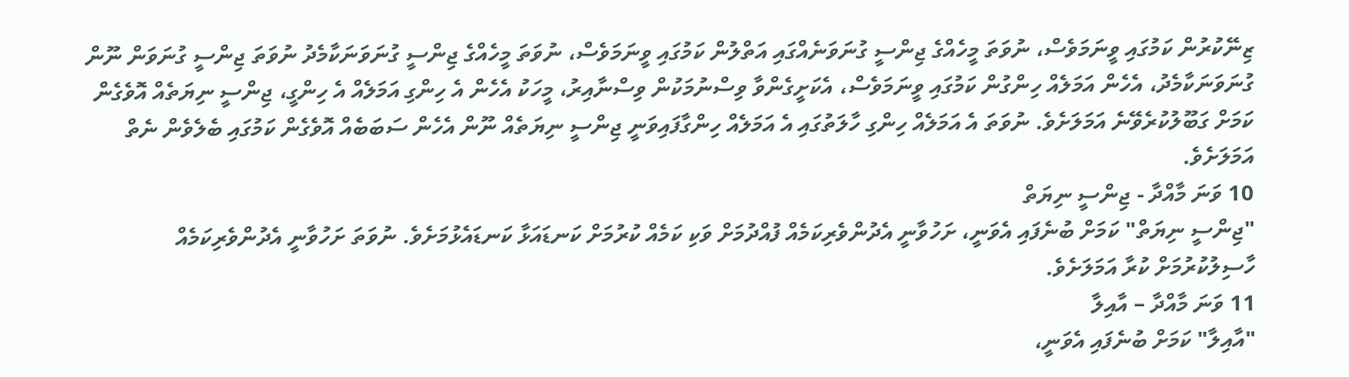ޒިނޭކުރުން ކަމުގައި ވީނަމަވެސް، ނުވަތަ މީހެއްގެ ޖިންސީ ގުނަވަނެއްގައި އަތްލުން ކަމުގައި ވީނަމަވެސް، ނުވަތަ މީހެއްގެ ޖިންސީ ގުނަވަނަކާމެދު ނުވަތަ ޖިންސީ ގުނަވަން ނޫން ގުނަވަނަކާމެދު، އެހެން އަމަލެއް ހިންގުން ކަމުގައި ވީނަމަވެސް، އެކަށީގެންވާ ވިސްނުމަކުން ވިސްނާއިރު، މީހަކު އެހެން އެ ހިންގި އަމަލެއް އެ ހިންގީ، ޖިންސީ ނިޔަތެއް އޮވެގެން ކަމަށް ގަބޫލުކުރެވޭނެ އަމަލަށެވެ. ނުވަތަ އެ އަމަލެއް ހިންގި ހާލަތުގައި އެ އަމަލެއް ހިންގާފައިވަނީ ޖިންސީ ނިޔަތެއް ނޫން އެހެން ސަބަބެއް އޮވެގެން ކަމުގައި ބެލެވެން ނެތް އަމަލަށެވެ.
10 ވަނަ މާއްދާ - ޖިންސީ ނިޔަތް
"ޖިންސީ ނިޔަތް" ކަމަށް ބުނެފައި އެވަނީ، ށަހުވާނީ އެދުންވެރިކަމެއް ފުއްދުމަށް ވަކި ކަމެއް ކުރުމަށް ކަނޑައަޅާ ކަނޑައެޅުމަށެވެ. ނުވަތަ ށަހުވާނީ އެދުންވެރިކަމެއް ހާސިލުކުރުމަށް ކުރާ އަމަލަށެވެ.
11 ވަނަ މާއްދާ – އާއިލާ
"އާއިލާ" ކަމަށް ބުނެފައި އެވަނީ،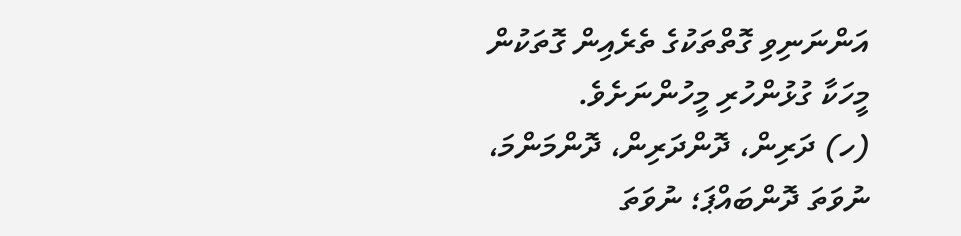އަންނަނިވި ގޮތްތަކުގެ ތެރެއިން ގޮތަކުން މީހަކާ ގުޅުންހުރި މީހުންނަށެވެ.
(ހ) ދަރިން، ދޮންދަރިން، ދޮންމަންމަ، ނުވަތަ ދޮންބައްޕަ؛ ނުވަތަ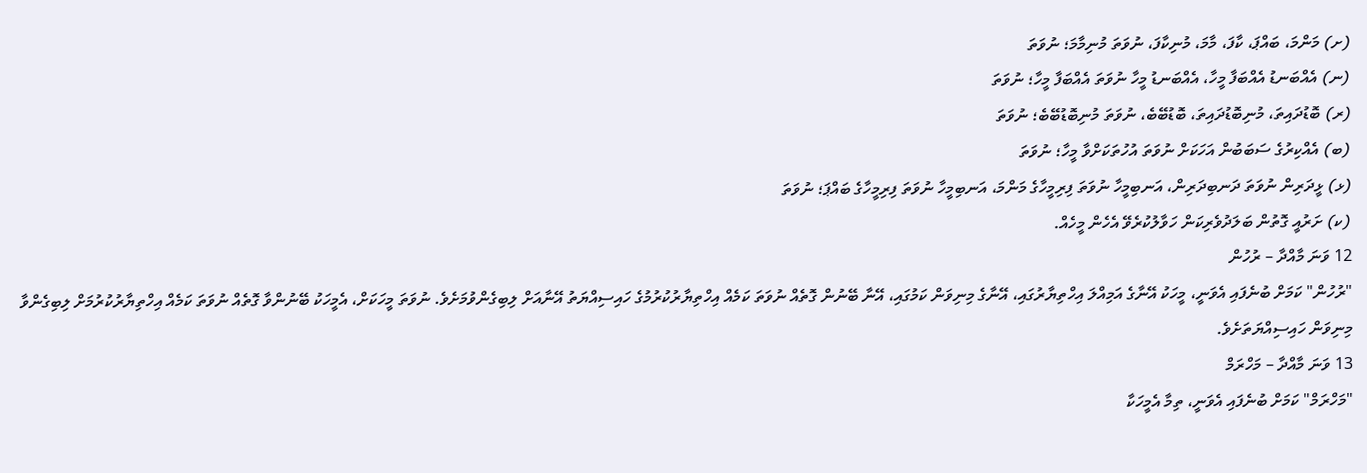(ށ) މަންމަ، ބައްޕަ، ކާފަ، މާމަ، މުނިކާފަ، ނުވަތަ މުނިމާމަ؛ ނުވަތަ
(ނ) އެއްބަނޑު އެއްބަފާ މީހާ، އެއްބަނޑު މީހާ ނުވަތަ އެއްބަފާ މީހާ؛ ނުވަތަ
(ރ) ބޮޑުދައިތަ، މުނިބޮޑުދައިތަ، ބޮޑުބޭބެ، ނުވަތަ މުނިބޮޑުބޭބެ؛ ނުވަތަ
(ބ) އެއްކިރުގެ ސަބަބުން އަހަކަށް ނުވަތަ އުހުތަކަށްވާ މީހާ؛ ނުވަތަ
(ޅ) ޅީދަރިން ނުވަތަ ދަނބިދަރިން، އަނބިމީހާ ނުވަތަ ފިރިމީހާގެ މަންމަ، އަނބިމީހާ ނުވަތަ ފިރިމީހާގެ ބައްޕަ؛ ނުވަތަ
(ކ) ށަރުއީ ގޮތުން ބަލަދުވެރިކަން ހަވާލުކުރެވޭ އެހެން މީހެއް.
12 ވަނަ މާއްދާ – ރުހުން
"ރުހުން" ކަމަށް ބުނެފައި އެވަނީ، މީހަކު އޭނާގެ އަމިއްލަ އިހްތިޔާރުގައި، އޭނާގެ މިނިވަން ކަމުގައި، އޭނާ ބޭނުން ގޮތެއް ނުވަތަ ކަމެއް އިހްތިޔާރުކުރުމުގެ ހައިސިއްޔަތު އޭނާއަށް ލިބިގެންވުމަށެވެ. ނުވަތަ މީހަކަށް، އެމީހަކު ބޭނުންވާ ގޮތެއް ނުވަތަ ކަމެއް އިހްތިޔާރުކުރުމަށް ލިބިގެންވާ މިނިވަން ހައިސިއްޔަތަށެވެ.
13 ވަނަ މާއްދާ – މަހްރަމް
"މަހްރަމް" ކަމަށް ބުނެފައި އެވަނީ، ތިމާ އެމީހަކާ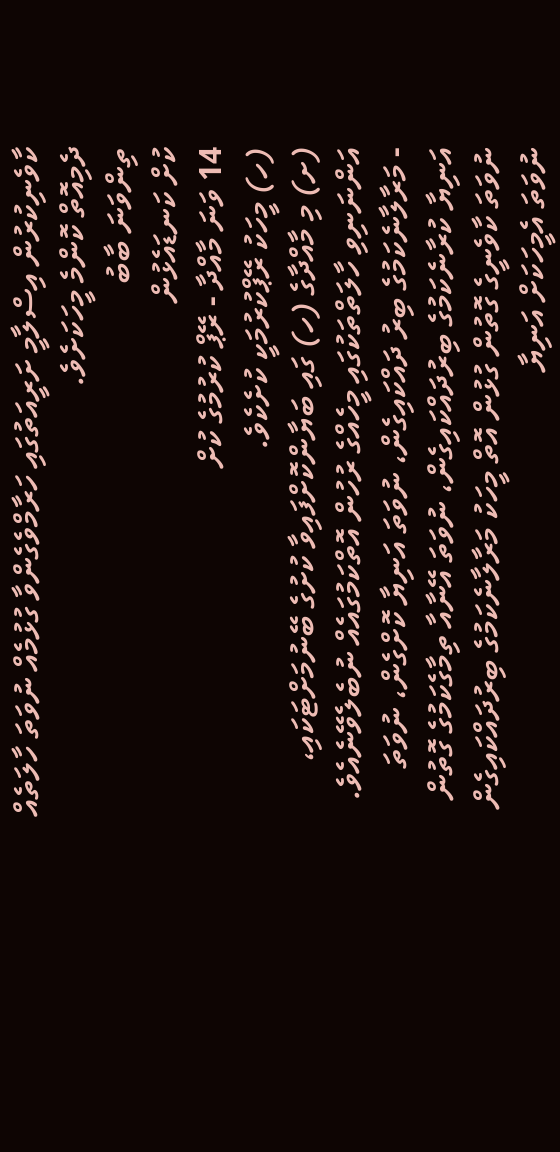ކާވެނިކުރުން އިސްލާމީ ށަރީއަތުގައި ހަރާމްވެގެންވާ ގުޅުމެއް ނުވަތަ ހާލަތެއް ދެމިއޮތް ކޮންމެ މީހަކަށެވެ.
ތިންވަނަ ބާބު
ކުށް ކަނޑައެޅުން
14 ވަނަ މާއްދާ - ރޭޕް ކުރުމުގެ ކުށް
(ހ) މީހަކު ރޭޕްކުރުމަކީ ކުށެކެވެ.
(ށ) މި މާއްދާގެ (ހ) ގައި ބަޔާންކޮށްފައިވާ ކުށުގެ ބޭނުމަށްޓަކައި، އަންނަނިވި ހާލަތްތަކުގައި މީހެއްގެ ރުހުން އޮތްކަމުގައެއް ނުބެލެވޭނެއެވެ.
- މަރާލާނެކަމުގެ ބިރު ދައްކައިގެން، ނުވަތަ އަނިޔާ ކޮށްގެން، ނުވަތަ އަނިޔާ ކުރާނެކަމުގެ ބިރުދައްކައިގެން، ނުވަތަ އޭނާއާ ތިމާގެކަމުގެ ގޮތުން ނުވަތަ ކާވެނީގެ ގޮތުން ގުޅުން އޮތް މީހަކު މަރާލާނެކަމުގެ ބިރުދައްކައިގެން ނުވަތަ އެމީހަކަށް އަނިޔާ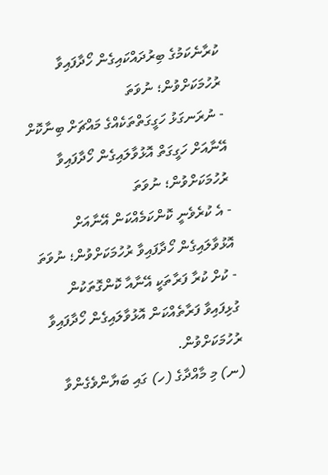ކުރާނެކަމުގެ ބިރުދައްކައިގެން ހޯދާފައިވާ ރުހުމަކަށްވުން؛ ނުވަތަ
- ނުރަނގަޅު ހަގީގަތްތަކެއްގެ މައްޗަށް ބިނާކޮށް އޭނާއަށް ހަގީގަތް އޮޅުވާލައިގެން ހޯދާފައިވާ ރުހުމަކަށްވުން؛ ނުވަތަ
- އެ ކުރެވެނީ ކޮންކަމެއްކަން އޭނާއަށް އޮޅުވާލައިގެން ހޯދާފައިވާ ރުހުމަކަށްވުން؛ ނުވަތަ
- ކުށް ކުރާ ފަރާތަކީ އޭނާއާ ކޮންގޮތަކުން ގުޅިފައިވާ ފަރާތެއްކަން އޮޅުވާލައިގެން ހޯދާފައިވާ ރުހުމަކަށްވުން.
(ނ) މި މާއްދާގެ (ހ) ގައި ބަޔާންވެގެންވާ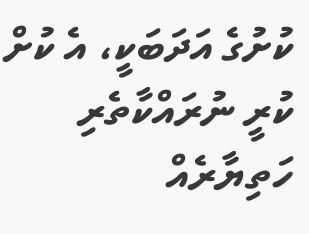ކުށުގެ އަދަބަކީ، އެ ކުށް ކުރީ ނުރައްކާތެރި ހަތިޔާރެއް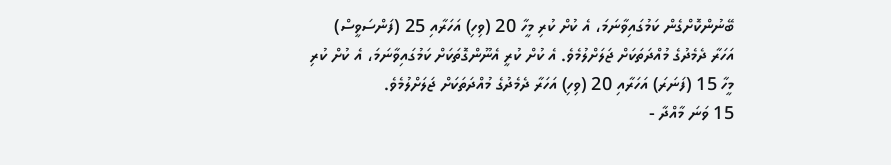ބޭނުންކޮށްގެން ކަމުގައިވާނަމަ، އެ ކުށް ކުރި މީހާ 20 (ވިހި) އަހަރާއި 25 (ފަންސަވީސް) އަހަރާ ދެމެދުގެ މުއްދަތަކަށް ޖަލަށްލުމެވެ. އެ ކުށް ކުރީ އެނޫންގޮތަކަށް ކަމުގައިވާނަމަ، އެ ކުށް ކުރި މީހާ 15 (ފަނަރަ) އަހަރާއި 20 (ވިހި) އަހަރާ ދެމެދުގެ މުއްދަތަކަށް ޖަލަށްލުމެވެ.
15 ވަނަ މާއްދާ -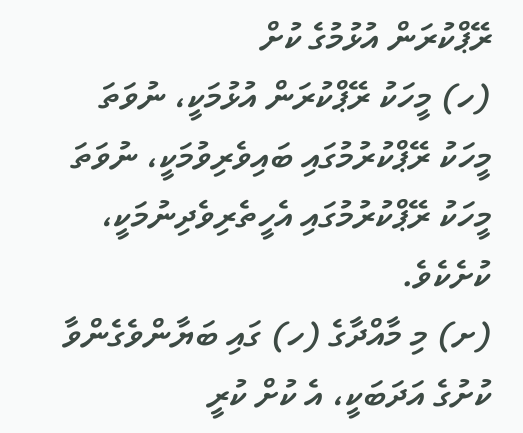ރޭޕްކުރަން އުޅުމުގެ ކުށް
(ހ) މީހަކު ރޭޕްކުރަން އުޅުމަކީ، ނުވަތަ މީހަކު ރޭޕްކުރުމުގައި ބައިވެރިވުމަކީ، ނުވަތަ މީހަކު ރޭޕްކުރުމުގައި އެހީތެރިވެދިނުމަކީ، ކުށެކެވެ.
(ށ) މި މާއްދާގެ (ހ) ގައި ބަޔާންވެގެންވާ ކުށުގެ އަދަބަކީ، އެ ކުށް ކުރީ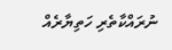ނުރައްކާތެރި ހަތިޔާރެއް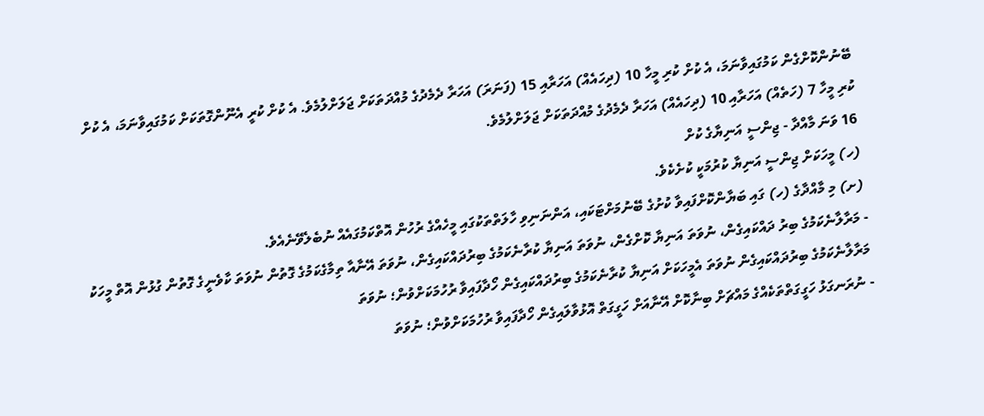ބޭނުންކޮށްގެން ކަމުގައިވާނަމަ، އެ ކުށް ކުރި މީހާ 10 (ދިހައެއް) އަހަރާއި 15 (ފަނަރަ) އަހަރާ ދެމެދުގެ މުއްދަތަކަށް ޖަލަށްލުމެވެ. އެ ކުށް ކުރީ އެނޫންގޮތަކަށް ކަމުގައިވާނަމަ، އެ ކުށް ކުރި މީހާ 7 (ހަތެއް) އަހަރާއި 10 (ދިހައެއް) އަހަރާ ދެމެދުގެ މުއްދަތަކަށް ޖަލަށްލުމެވެ.
16 ވަނަ މާއްދާ - ޖިންސީ އަނިޔާގެ ކުށް
(ހ) މީހަކަށް ޖިންސީ އަނިޔާ ކުރުމަކީ ކުށެކެވެ.
(ށ) މި މާއްދާގެ (ހ) ގައި ބަޔާންކޮށްފައިވާ ކުށުގެ ބޭނުމަށްޓަކައި، އަންނަނިވި ހާލަތްތަކުގައި މީހެއްގެ ރުހުން އޮތްކަމުގައެއް ނުބެލެވޭނެއެވެ.
- މަރާލާނެކަމުގެ ބިރު ދައްކައިގެން، ނުވަތަ އަނިޔާ ކޮށްގެން، ނުވަތަ އަނިޔާ ކުރާނެކަމުގެ ބިރުދައްކައިގެން، ނުވަތަ އޭނާއާ ތިމާގެކަމުގެ ގޮތުން ނުވަތަ ކާވެނީގެ ގޮތުން ގުޅުން އޮތް މީހަކު މަރާލާނެކަމުގެ ބިރުދައްކައިގެން ނުވަތަ އެމީހަކަށް އަނިޔާ ކުރާނެކަމުގެ ބިރުދައްކައިގެން ހޯދާފައިވާ ރުހުމަކަށްވުން؛ ނުވަތަ
- ނުރަނގަޅު ހަގީގަތްތަކެއްގެ މައްޗަށް ބިނާކޮށް އޭނާއަށް ހަގީގަތް އޮޅުވާލައިގެން ހޯދާފައިވާ ރުހުމަކަށްވުން؛ ނުވަތަ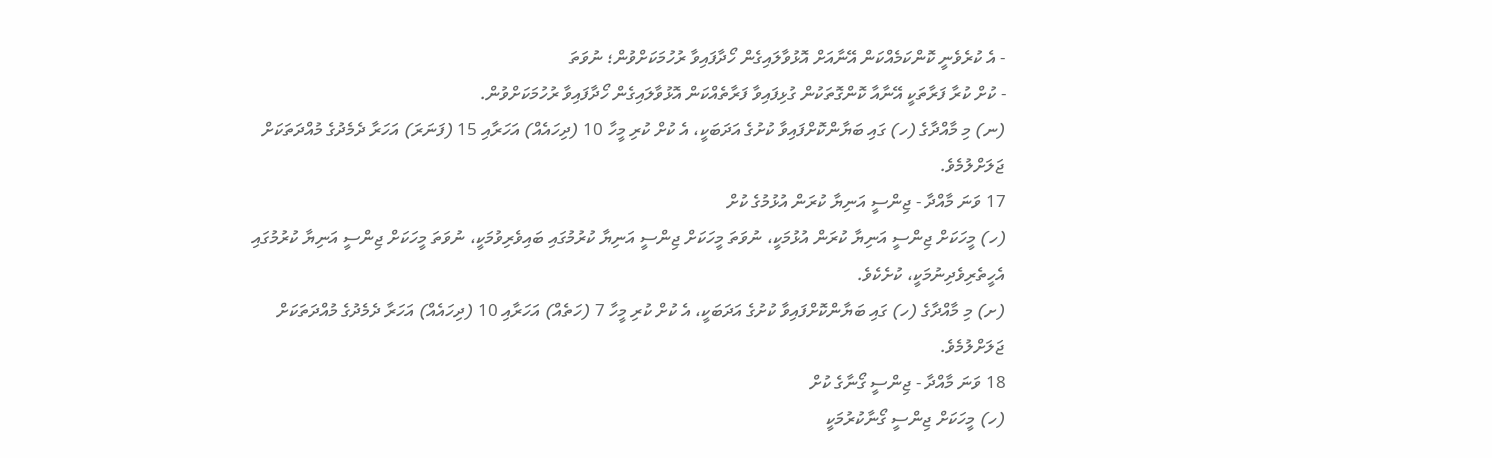- އެ ކުރެވެނީ ކޮންކަމެއްކަން އޭނާއަށް އޮޅުވާލައިގެން ހޯދާފައިވާ ރުހުމަކަށްވުން؛ ނުވަތަ
- ކުށް ކުރާ ފަރާތަކީ އޭނާއާ ކޮންގޮތަކުން ގުޅިފައިވާ ފަރާތެއްކަން އޮޅުވާލައިގެން ހޯދާފައިވާ ރުހުމަކަށްވުން.
(ނ) މި މާއްދާގެ (ހ) ގައި ބަޔާންކޮށްފައިވާ ކުށުގެ އަދަބަކީ، އެ ކުށް ކުރި މީހާ 10 (ދިހައެއް) އަހަރާއި 15 (ފަނަރަ) އަހަރާ ދެމެދުގެ މުއްދަތަކަށް ޖަލަށްލުމެވެ.
17 ވަނަ މާއްދާ - ޖިންސީ އަނިޔާ ކުރަން އުޅުމުގެ ކުށް
(ހ) މީހަކަށް ޖިންސީ އަނިޔާ ކުރަން އުޅުމަކީ، ނުވަތަ މީހަކަށް ޖިންސީ އަނިޔާ ކުރުމުގައި ބައިވެރިވުމަކީ، ނުވަތަ މީހަކަށް ޖިންސީ އަނިޔާ ކުރުމުގައި އެހީތެރިވެދިނުމަކީ، ކުށެކެވެ.
(ށ) މި މާއްދާގެ (ހ) ގައި ބަޔާންކޮށްފައިވާ ކުށުގެ އަދަބަކީ، އެ ކުށް ކުރި މީހާ 7 (ހަތެއް) އަހަރާއި 10 (ދިހައެއް) އަހަރާ ދެމެދުގެ މުއްދަތަކަށް ޖަލަށްލުމެވެ.
18 ވަނަ މާއްދާ - ޖިންސީ ގޯނާގެ ކުށް
(ހ) މީހަކަށް ޖިންސީ ގޯނާކުރުމަކީ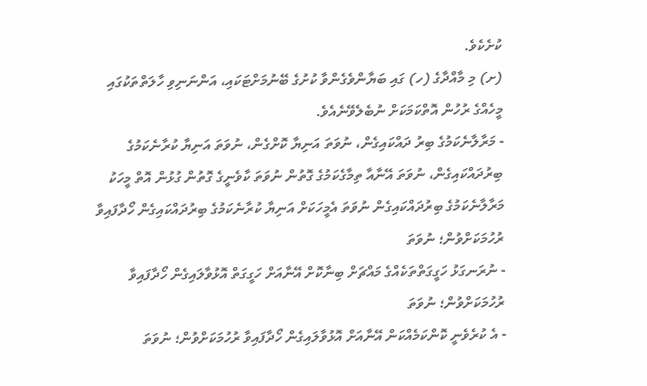ކުށެކެވެ.
(ށ) މި މާއްދާގެ (ހ) ގައި ބަޔާންވެގެންވާ ކުށުގެ ބޭނުމަށްޓަކައި، އަންނަނިވި ހާލަތްތަކުގައި މީހެއްގެ ރުހުން އޮތްކަމަކަށް ނުބެލެވޭނެއެވެ.
- މަރާލާނެކަމުގެ ބިރު ދައްކައިގެން، ނުވަތަ އަނިޔާ ކޮށްގެން، ނުވަތަ އަނިޔާ ކުރާނެކަމުގެ ބިރުދައްކައިގެން، ނުވަތަ އޭނާއާ ތިމާގެކަމުގެ ގޮތުން ނުވަތަ ކާވެނީގެ ގޮތުން ގުޅުން އޮތް މީހަކު މަރާލާނެކަމުގެ ބިރުދައްކައިގެން ނުވަތަ އެމީހަކަށް އަނިޔާ ކުރާނެކަމުގެ ބިރުދައްކައިގެން ހޯދާފައިވާ ރުހުމަކަށްވުން؛ ނުވަތަ
- ނުރަނގަޅު ހަގީގަތްތަކެއްގެ މައްޗަށް ބިނާކޮށް އޭނާއަށް ހަގީގަތް އޮޅުވާލައިގެން ހޯދާފައިވާ ރުހުމަކަށްވުން؛ ނުވަތަ
- އެ ކުރެވެނީ ކޮންކަމެއްކަން އޭނާއަށް އޮޅުވާލައިގެން ހޯދާފައިވާ ރުހުމަކަށްވުން؛ ނުވަތަ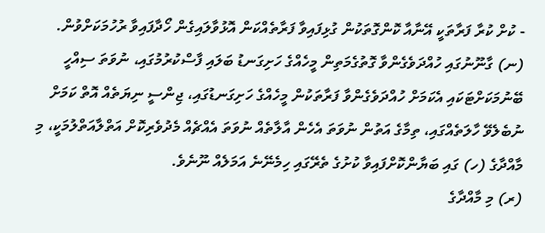- ކުށް ކުރާ ފަރާތަކީ އޭނާއާ ކޮންގޮތަކުން ގުޅިފައިވާ ފަރާތެއްކަން އޮޅުވާލައިގެން ހޯދާފައިވާ ރުހުމަކަށްވުން.
(ނ) ގާނޫނުގައި ހުއްދަވެގެންވާ ގޮތުގެމަތިން މީހެއްގެ ހަށިގަނޑު ބަލައި ފާސްކުރުމުގައި، ނުވަތަ ސިއްހީ ބޭނުމަކަށްޓަކައި އެކަމަށް ހުއްދަވެގެންވާ ފަރާތަކުން މީހެއްގެ ހަށިގަނޑުގައި، ޖިންސީ ނިޔަތެއް އޮތް ކަމަށް ނުބެލެވޭ ހާލަތެއްގައި، ތިމާގެ އަތުން ނުވަތަ އެހެން އާލާތެއް ނުވަތަ އެއްޗެއް މެދުވެރިކޮށް އަތްލާއަތްލުމަކީ، މި މާއްދާގެ (ހ) ގައި ބަޔާންކޮށްފައިވާ ކުށުގެ ތެރޭގައި ހިމެނޭނެ އަމަލެއް ނޫނެވެ.
(ރ) މި މާއްދާގެ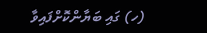(ހ) ގައި ބަޔާންކޮށްފައިވާ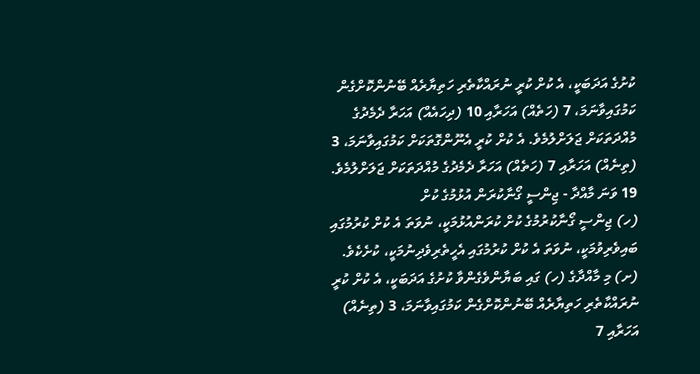ކުށުގެ އަދަބަކީ، އެ ކުށް ކުރީ ނުރައްކާތެރި ހަތިޔާރެއް ބޭނުންކޮށްގެން ކަމުގައިވާނަމަ، 7 (ހަތެއް) އަހަރާއި 10 (ދިހައެއް) އަހަރާ ދެމެދުގެ މުއްދަތަކަށް ޖަލަށްލުމެވެ. އެ ކުށް ކުރީ އެނޫންގޮތަކަށް ކަމުގައިވާނަމަ، 3 (ތިނެއް) އަހަރާއި 7 (ހަތެއް) އަހަރާ ދެމެދުގެ މުއްދަތަކަށް ޖަލަށްލުމެވެ.
19 ވަނަ މާއްދާ - ޖިންސީ ގޯނާކުރަން އުޅުމުގެ ކުށް
(ހ) ޖިންސީ ގޯނާކުރުމުގެ ކުށް ކުރަންއުޅުމަކީ، ނުވަތަ އެ ކުށް ކުރުމުގައި ބައިވެރިވުމަކީ، ނުވަތަ އެ ކުށް ކުރުމުގައި އެހީތެރިވެދިނުމަކީ، ކުށެކެވެ.
(ށ) މި މާއްދާގެ (ހ) ގައި ބަޔާންވެގެންވާ ކުށުގެ އަދަބަކީ، އެ ކުށް ކުރީ ނުރައްކާތެރި ހަތިޔާރެއް ބޭނުންކޮށްގެން ކަމުގައިވާނަމަ، 3 (ތިނެއް) އަހަރާއި 7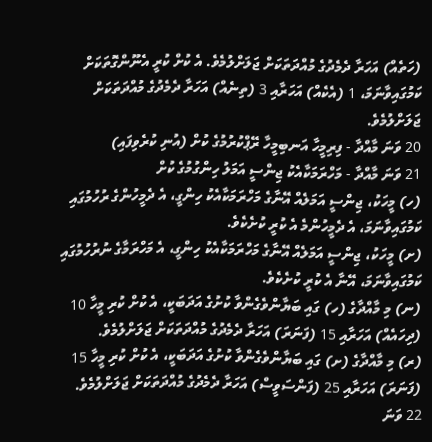(ހަތެއް) އަހަރާ ދެމެދުގެ މުއްދަތަކަށް ޖަލަށްލުމެވެ. އެ ކުށް ކުރީ އެނޫންގޮތަކަށް ކަމުގައިވާނަމަ، 1 (އެކެއް) އަހަރާއި 3 (ތިނެއް) އަހަރާ ދެމެދުގެ މުއްދަތަކަށް ޖަލަށްލުމެވެ.
20 ވަނަ މާއްދާ - ފިރިމީހާ އަނބިމީހާ ރޭޕްކުރުމުގެ ކުށް (އުނި ކުރެވިފައި)
21 ވަނަ މާއްދާ - މަހްރަމަކާއެކު ޖިންސީ އަމަލު ހިންގުމުގެ ކުށް
(ހ) މީހަކު، ޖިންސީ އަމަލެއް އޭނާގެ މަހްރަމަކާއެކު ހިންގީ، އެ ދެމީހުންގެ ރުހުމުގައި ކަމުގައިވާނަމަ، އެ ދެމީހުންމެ އެ ކުރީ ކުށެކެވެ.
(ށ) މީހަކު، ޖިންސީ އަމަލެއް އޭނާގެ މަހްރަމަކާއެކު ހިންގީ، އެ މަހްރަމާގެ ނުރުހުމުގައި ކަމުގައިވާނަމަ، އޭނާ އެ ކުރީ ކުށެކެވެ.
(ނ) މި މާއްދާގެ (ހ) ގައި ބަޔާންވެގެންވާ ކުށުގެ އަދަބަކީ، އެ ކުށް ކުރި މީހާ 10 (ދިހައެއް) އަހަރާއި 15 (ފަނަރަ) އަހަރާ ދެމެދުގެ މުއްދަތަކަށް ޖަލަށްލުމެވެ.
(ރ) މި މާއްދާގެ (ށ) ގައި ބަޔާންވެގެންވާ ކުށުގެ އަދަބަކީ، އެ ކުށް ކުރި މީހާ 15 (ފަނަރަ) އަހަރާއި 25 (ފަންސަވީސް) އަހަރާ ދެމެދުގެ މުއްދަތަކަށް ޖަލަށްލުމެވެ.
22 ވަނަ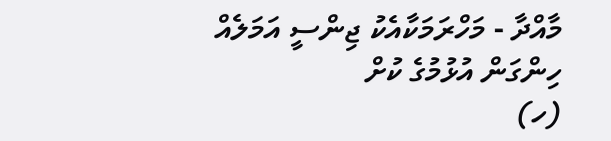މާއްދާ - މަހްރަމަކާއެކު ޖިންސީ އަމަލެއް ހިންގަން އުޅުމުގެ ކުށް
(ހ)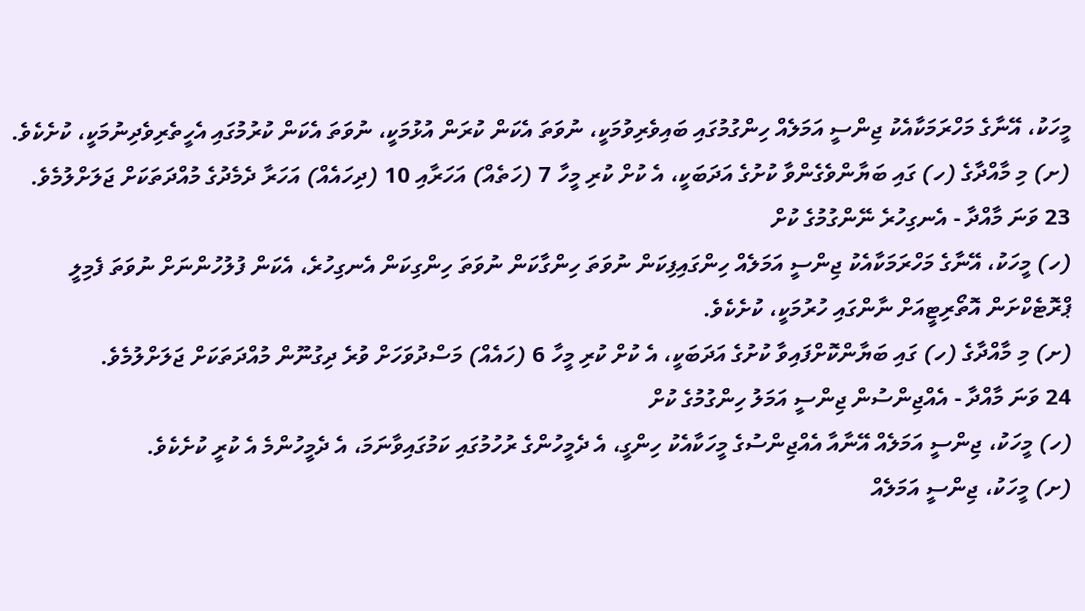މީހަކު، އޭނާގެ މަހްރަމަކާއެކު ޖިންސީ އަމަލެއް ހިންގުމުގައި ބައިވެރިވުމަކީ، ނުވަތަ އެކަން ކުރަން އުޅުމަކީ، ނުވަތަ އެކަން ކުރުމުގައި އެހީތެރިވެދިނުމަކީ، ކުށެކެވެ.
(ށ) މި މާއްދާގެ (ހ) ގައި ބަޔާންވެގެންވާ ކުށުގެ އަދަބަކީ، އެ ކުށް ކުރި މީހާ 7 (ހަތެއް) އަހަރާއި 10 (ދިހައެއް) އަހަރާ ދެމެދުގެ މުއްދަތަކަށް ޖަލަށްލުމެވެ.
23 ވަނަ މާއްދާ - އެނގިހުރެ ނޭންގުމުގެ ކުށް
(ހ) މީހަކު، އޭނާގެ މަހްރަމަކާއެކު ޖިންސީ އަމަލެއް ހިންގައިފިކަން ނުވަތަ ހިންގާކަން ނުވަތަ ހިންގިކަން އެނގިހުރެ، އެކަން ފުލުހުންނަށް ނުވަތަ ފެމިލީ ޕްރޮޓެކްށަން އޮތޯރިޓީއަށް ނާންގައި ހުރުމަކީ، ކުށެކެވެ.
(ށ) މި މާއްދާގެ (ހ) ގައި ބަޔާންކޮށްފައިވާ ކުށުގެ އަދަބަކީ، އެ ކުށް ކުރި މީހާ 6 (ހައެއް) މަސްދުވަހަށް ވުރެ ދިގުނޫން މުއްދަތަކަށް ޖަލަށްލުމެވެ.
24 ވަނަ މާއްދާ - އެއްޖިންސުން ޖިންސީ އަމަލު ހިންގުމުގެ ކުށް
(ހ) މީހަކު، ޖިންސީ އަމަލެއް އޭނާއާ އެއްޖިންސުގެ މީހަކާއެކު ހިންގީ، އެ ދެމީހުންގެ ރުހުމުގައި ކަމުގައިވާނަމަ، އެ ދެމީހުންމެ އެ ކުރީ ކުށެކެވެ.
(ށ) މީހަކު، ޖިންސީ އަމަލެއް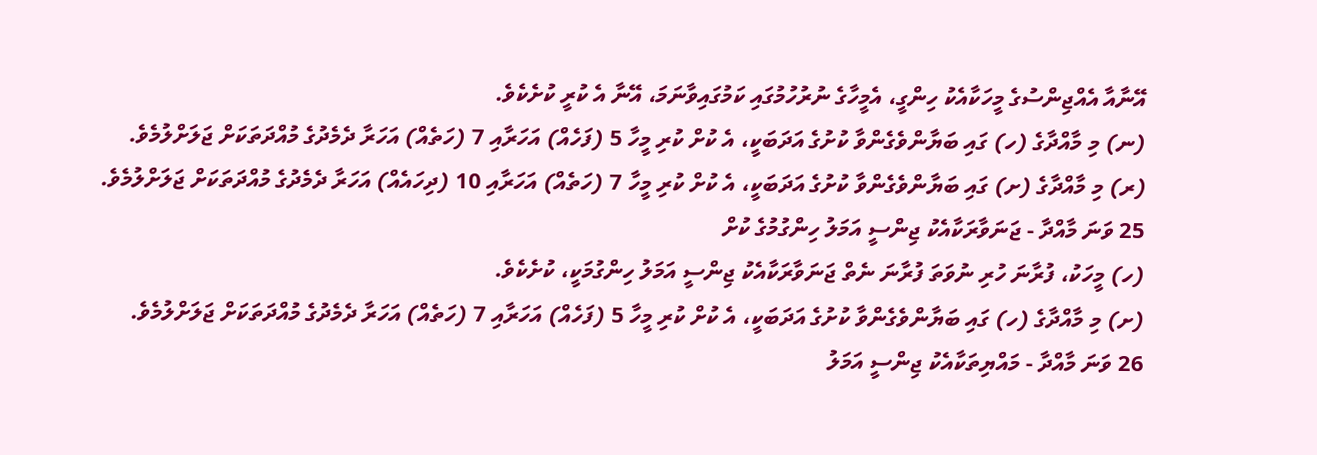އޭނާއާ އެއްޖިންސުގެ މީހަކާއެކު ހިންގީ، އެމީހާގެ ނުރުހުމުގައި ކަމުގައިވާނަމަ، އޭނާ އެ ކުރީ ކުށެކެވެ.
(ނ) މި މާއްދާގެ (ހ) ގައި ބަޔާންވެގެންވާ ކުށުގެ އަދަބަކީ، އެ ކުށް ކުރި މީހާ 5 (ފަހެއް) އަހަރާއި 7 (ހަތެއް) އަހަރާ ދެމެދުގެ މުއްދަތަކަށް ޖަލަށްލުމެވެ.
(ރ) މި މާއްދާގެ (ށ) ގައި ބަޔާންވެގެންވާ ކުށުގެ އަދަބަކީ، އެ ކުށް ކުރި މީހާ 7 (ހަތެއް) އަހަރާއި 10 (ދިހައެއް) އަހަރާ ދެމެދުގެ މުއްދަތަކަށް ޖަލަށްލުމެވެ.
25 ވަނަ މާއްދާ - ޖަނަވާރަކާއެކު ޖިންސީ އަމަލު ހިންގުމުގެ ކުށް
(ހ) މީހަކު، ފުރާނަ ހުރި ނުވަތަ ފުރާނަ ނެތް ޖަނަވާރަކާއެކު ޖިންސީ އަމަލު ހިންގުމަކީ، ކުށެކެވެ.
(ށ) މި މާއްދާގެ (ހ) ގައި ބަޔާންވެގެންވާ ކުށުގެ އަދަބަކީ، އެ ކުށް ކުރި މީހާ 5 (ފަހެއް) އަހަރާއި 7 (ހަތެއް) އަހަރާ ދެމެދުގެ މުއްދަތަކަށް ޖަލަށްލުމެވެ.
26 ވަނަ މާއްދާ - މައްޔިތަކާއެކު ޖިންސީ އަމަލު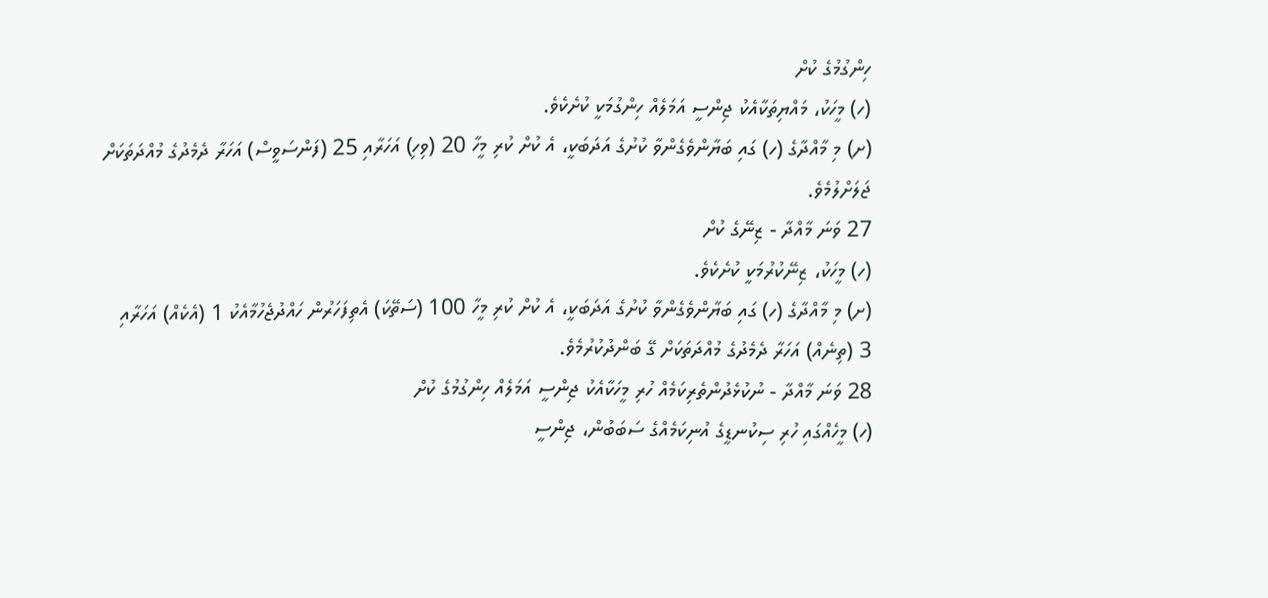ހިންގުމުގެ ކުށް
(ހ) މީހަކު، މައްޔިތަކާއެކު ޖިންސީ އަމަލެއް ހިންގުމަކީ ކުށެކެވެ.
(ށ) މި މާއްދާގެ (ހ) ގައި ބަޔާންވެގެންވާ ކުށުގެ އަދަބަކީ، އެ ކުށް ކުރި މީހާ 20 (ވިހި) އަހަރާއި 25 (ފަންސަވީސް) އަހަރާ ދެމެދުގެ މުއްދަތަކަށް ޖަލަށްލުމެވެ.
27 ވަނަ މާއްދާ - ޒިނޭގެ ކުށް
(ހ) މީހަކު، ޒިނޭކުރުމަކީ ކުށެކެވެ.
(ށ) މި މާއްދާގެ (ހ) ގައި ބަޔާންވެގެންވާ ކުށުގެ އަދަބަކީ، އެ ކުށް ކުރި މީހާ 100 (ސަތޭކަ) އެތިފަހަރުން ހައްދުޖެހުމާއެކު 1 (އެކެއް) އަހަރާއި 3 (ތިނެއް) އަހަރާ ދެމެދުގެ މުއްދަތަކަށް ގޭ ބަންދުކުރުމެވެ.
28 ވަނަ މާއްދާ - ނުކުޅެދުންތެރިކަމެއް ހުރި މީހަކާއެކު ޖިންސީ އަމަލެއް ހިންގުމުގެ ކުށް
(ހ) މީހެއްގައި ހުރި ސިކުނޑީގެ އުނިކަމެއްގެ ސަބަބުން، ޖިންސީ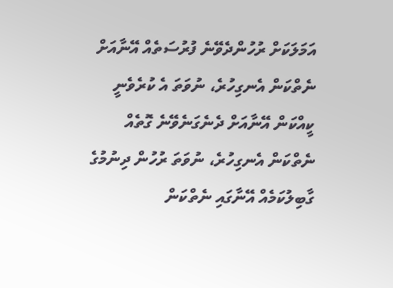އަމަލަކަށް ރުހުންދެވޭނެ ފުރުސަތެއް އޭނާއަށް ނެތްކަން އެނގިހުރެ، ނުވަތަ އެ ކުރެވެނީ ކީއްކަން އޭނާއަށް ދެނެގަނެވޭނެ ގޮތެއް ނެތްކަން އެނގިހުރެ، ނުވަތަ ރުހުން ދިނުމުގެ ގާބިލުކަމެއް އޭނާގައި ނެތްކަން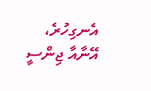އެނގިހުރެ، އޭނާއާ ޖިންސީ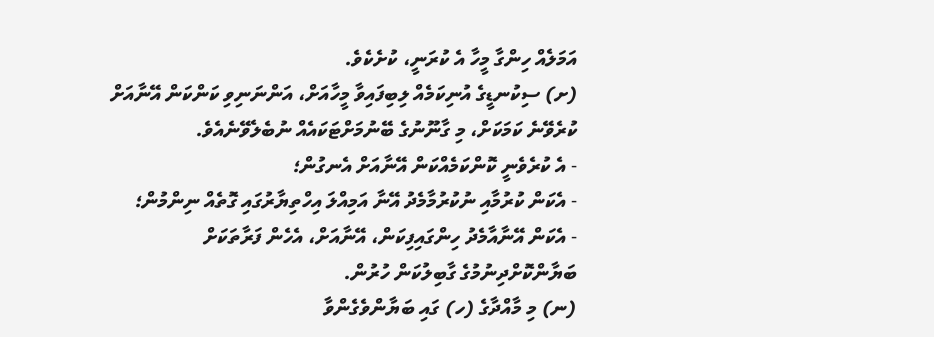އަމަލެއް ހިންގާ މީހާ އެ ކުރަނީ، ކުށެކެވެ.
(ށ) ސިކުނޑީގެ އުނިކަމެއް ލިބިފައިވާ މީހާއަށް، އަންނަނިވި ކަންކަން އޭނާއަށް ކުރެވޭނެ ކަމަކަށް، މި ގާނޫނުގެ ބޭނުމަށްޓަކައެއް ނުބެލެވޭނެއެވެ.
- އެ ކުރެވެނީ ކޮންކަމެއްކަން އޭނާއަށް އެނގުން؛
- އެކަން ކުރުމާއި ނުކުރުމާމެދު އޭނާ އަމިއްލަ އިހްތިޔާރުގައި ގޮތެއް ނިންމުން؛
- އެކަން އޭނާއާމެދު ހިންގައިފިކަން، އޭނާއަށް، އެހެން ފަރާތަކަށް ބަޔާންކޮށްދިނުމުގެ ގާބިލުކަން ހުރުން.
(ނ) މި މާއްދާގެ (ހ) ގައި ބަޔާންވެގެންވާ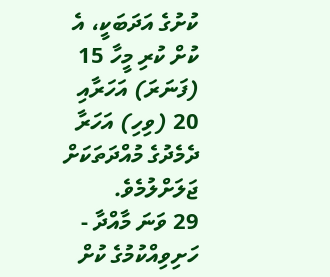ކުށުގެ އަދަބަކީ، އެ ކުށް ކުރި މީހާ 15 (ފަނަރަ) އަހަރާއި 20 (ވިހި) އަހަރާ ދެމެދުގެ މުއްދަތަކަށް ޖަލަށްލުމެވެ.
29 ވަނަ މާއްދާ - ހަށިވިއްކުމުގެ ކުށް